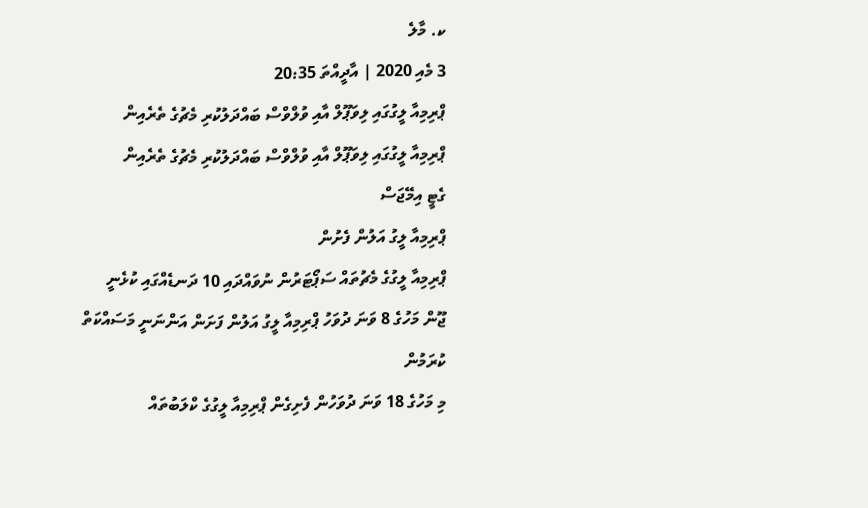ކ. މާލެ
3 މެއި 2020 | އާދީއްތަ 20:35
ޕްރިމިއާ ލީގުގައި ލިވަޕޫލް އާއި ވުލްވްސް ބައްދަލުކުރި މެޗުގެ ތެރެއިން
ޕްރިމިއާ ލީގުގައި ލިވަޕޫލް އާއި ވުލްވްސް ބައްދަލުކުރި މެޗުގެ ތެރެއިން
ގެޓީ އިމޭޖަސް
ޕްރިމިއާ ލީގު އަލުން ފެށުން
ޕްރިމިއާ ލީގުގެ މެޗުތައް ސަޕޯޓަރުން ނުވައްދައި 10 ދަނޑެއްގައި ކުޅެނީ
ޖޫން މަހުގެ 8 ވަނަ ދުވަހު ޕްރިމިއާ ލީގު އަލުން ފަށަން އަންނަނީ މަސައްކަތް ކުރަމުން
މި މަހުގެ 18 ވަނަ ދުވަހުން ފެށިގެން ޕްރިމިއާ ލީގުގެ ކްލަބުތައް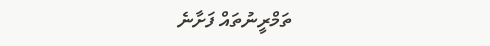ތަމްރީނުތައް ފަށާނެ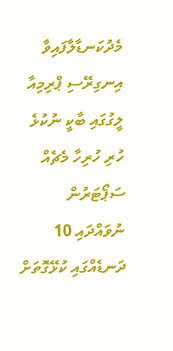މެދުކަނޑާލާފައިވާ އިނގިރޭސި ޕްރިމިއާ ލީގުގައި ބާކީ ނުކުޅެ ހުރި ހުރިހާ މެޗެއް ސަޕޯޓަރުން ނުވައްދައި 10 ދަނޑެއްގައި ކުޅޭގޮތަށް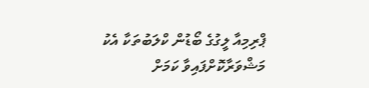ޕްރިމިއާ ލީގުގެ ބޯޑުން ކްލަބުތަކާ އެކު މަޝްވަރާކޮށްފައިވާ ކަމަށް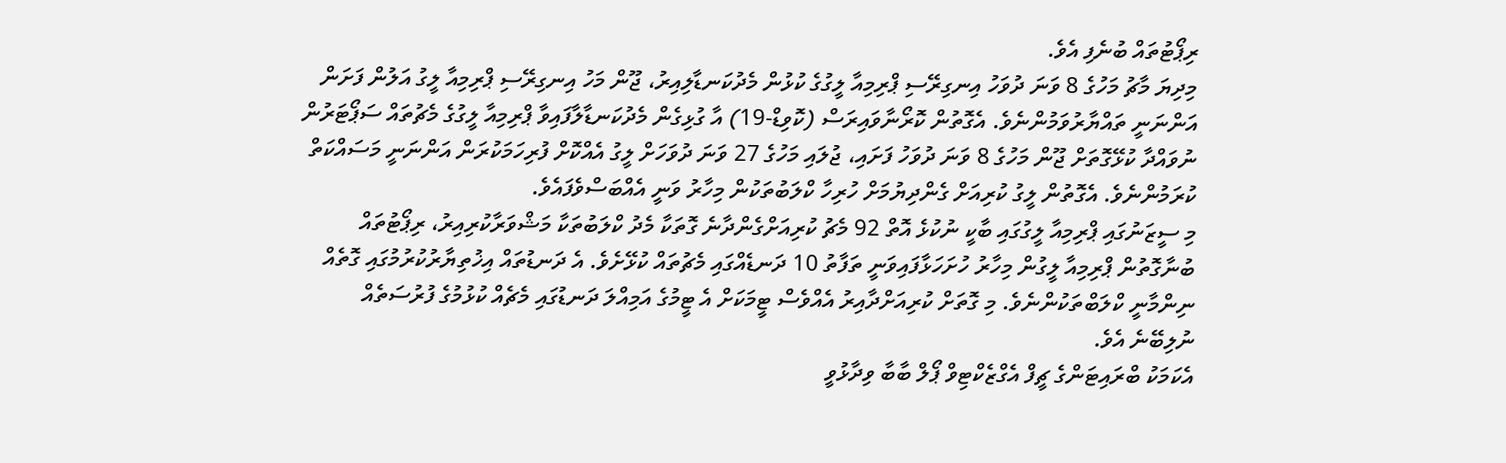ރިޕޯޓުތައް ބުނެފި އެވެ.
މިދިޔަ މާޗު މަހުގެ 8 ވަނަ ދުވަހު އިނގިރޭސި ޕްރިމިއާ ލީގުގެ ކުޅުން މެދުކަނޑާލިއިރު، ޖޫން މަހު އިނގިރޭސި ޕްރިމިއާ ލީގު އަލުން ފަށަން އަންނަނީ ތައްޔާރުވަމުންނެވެ. އެގޮތުން ކޮރޯނާވައިރަސް (ކޮވިޑް-19) އާ ގުޅިގެން މެދުކަނޑާލާފައިވާ ޕްރިމިއާ ލީގުގެ މެޗުތައް ސަޕޯޓަރުން ނުވައްދާ ކުޅޭގޮތަށް ޖޫން މަހުގެ 8 ވަނަ ދުވަހު ފަށައި، ޖުލައި މަހުގެ 27 ވަނަ ދުވަހަށް ލީގު އެއްކޮށް ފުރިހަމަކުރަން އަންނަނީ މަސައްކަތް ކުރަމުންނެވެ. އެގޮތުން ލީގު ކުރިއަށް ގެންދިޔުމަށް ހުރިހާ ކްލަބުތަކުން މިހާރު ވަނީ އެއްބަސްވެފައެވެ.
މި ސީޒަނުގައި ޕްރިމިއާ ލީގުގައި ބާކީ ނުކުޅެ އޮތް 92 މެޗު ކުރިއަށްގެންދާނެ ގޮތަކާ މެދު ކްލަބުތަކާ މަޝްވަރާކުރިއިރު، ރިޕޯޓުތައް ބުނާގޮތުން ޕްރިމިއާ ލީގުން މިހާރު ހުށަހަޅާފައިވަނީ ތަފާތު 10 ދަނޑެއްގައި މެޗުތައް ކުޅޭށެވެ. އެ ދަނޑުތައް އިޚުތިޔާރުކުރުމުގައި ގޮތެއް ނިންމާނީ ކްލަބްތަކުންނެވެ. މި ގޮތަށް ކުރިއަށްދާއިރު އެއްވެސް ޓީމަކަށް އެ ޓީމުގެ އަމިއްލަ ދަނޑުގައި މެޗެއް ކުޅުމުގެ ފުރުސަތެއް ނުލިބޭނެ އެވެ.
އެކަމަކު ބްރައިޓަންގެ ޗީފް އެގްޒެކްޓިވް ޕޯލް ބާބާ ވިދާޅުވީ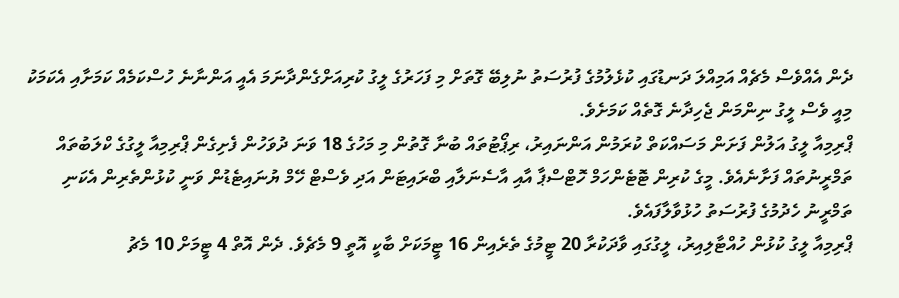ދެން އެއްވެސް މެޗެއް އަމިއްލަ ދަނޑުގައި ކުޅެލުމުގެ ފުރުސަތު ނުލިބޭ ގޮތަށް މި ފަހަރުގެ ލީގު ކުރިއަށްގެންދާނަމަ އެއީ އަންނާނެ ހުސްކަމެއް ކަމަށާއި އެކަމަކު މިއީ ވެސް ލީގު ނިންމަން ޖެހިދާނެ ގޮތެއް ކަމަށެވެ.
ޕްރިމިއާ ލީގު އަލުން ފަށަން މަސައްކަތް ކުރަމުން އަންނައިރު، ރިޕޯޓުތައް ބުނާ ގޮތުން މި މަހުގެ 18 ވަނަ ދުވަހުން ފެށިގެން ޕްރިމިއާ ލީގުގެ ކްލަބުތައް ތަމްރީނުތައް ފަށާނެއެވެ. މީގެ ކުރިން ޓޮޓެންހަމް ހޮޓްސްޕާ އާއި އާސެނަލާއި ބްރައިޓަން އަދި ވެސްޓް ހޭމް ޔުނައިޓެޑުން ވަނީ ކުޅުންތެރިން އެކަނި ތަމްރީނު ހެދުމުގެ ފުރުސަތު ހުޅުވާލާފައެވެ.
ޕްރިމިއާ ލީގު ކުޅުން ހުއްޓާލިއިރު، ލީގުގައި ވާދަކުރާ 20 ޓީމުގެ ތެރެއިން 16 ޓީމަކަށް ބާކީ އޮތީ 9 މެޗެވެ. ދެން އޮތް 4 ޓީމަށް 10 މެޗު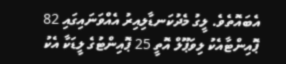އެބައޮތެވެ. ލީގު މެދުކަނޑާލިއިރު އެއްވަނައިގައި 82 ޕޮއިންޓާއެކު ލިވަޕޫލް އޮތީ 25 ޕޮއިންޓުގެ ލީޑަކާ އެކު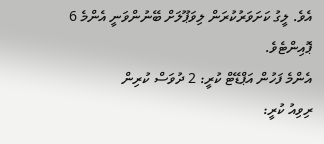އެވެ. ލީގު ކަށަވަރުކުރަން ލިވަޕޫލަށް ބޭނުންވަނީ އެންމެ 6 ޕޮއިންޓެވެ.
އެންމެ ފަހުން އަޕްޑޭޓް ކުރީ: 2 ދުވަސް ކުރިން
ރިވިއު ކުރީ: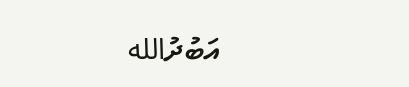އަބުދުالله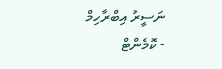ނަސީރު އިބްރާހިމް
- ކޮމެންޓް